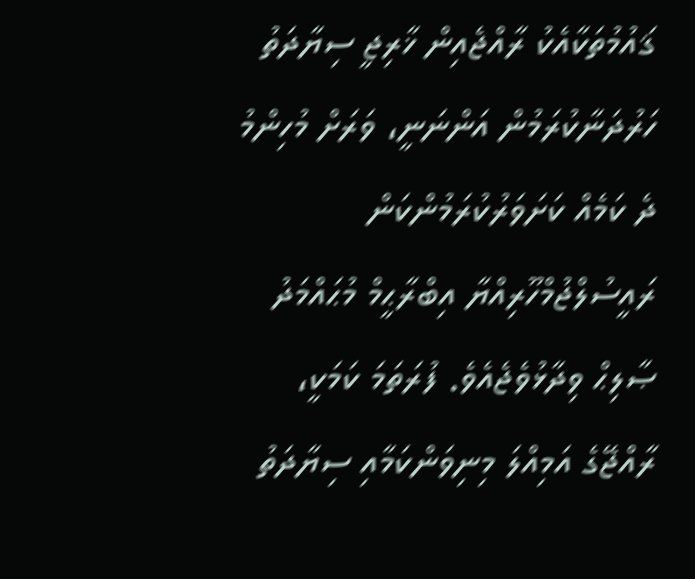ޤައުމުތަކާއެކު ރާއްޖެއިން ޚާރިޖީ ސިޔާދަތު ހަރުދަނާކުރަމުން އަންނަނީ، ވަރަށް މުހިންމު ދެ ކަމެއް ކަށަވަރުކުރަމުންކަން ރައީސުލްޖުމްހޫރިއްޔާ އިބްރާޙީމް މުޙައްމަދު ޞާލިޙް ވިދާޅުވެޖެއެވެ. ފުރަތަމަ ކަމަކީ، ރާއްޖޭގެ އަމިއްލަ މިނިވަންކަމާއި ސިޔާދަތު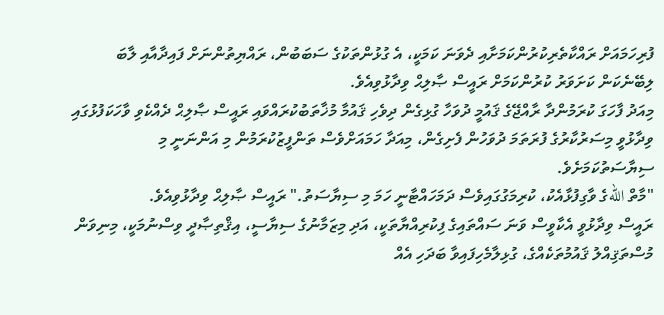ފުރިހަމައަށް ރައްކާތެރިކުރުންކަމަށާއި ދެވަނަ ކަމަކީ، އެ ގުޅުންތަކުގެ ސަބަބުން، ރައްޔިތުންނަށް ފައިދާއާއި ލާބަ ލިބޭނެކަން ކަށަވަރު ކުރުންކަމަށް ރައީސް ޞާލިޙް ވިދާޅުވިއެވެ.
މިއަދު ފާހަގަ ކުރަމުންދާ ރާއްޖޭގެ ޤައުމީ ދުވަހާ ގުޅިގެން ދިވެހި ޤައުމާ މުޚާތަބުކުރައްވައި ރައީސް ޞާލިޙް ދެއްކެވި ވާހަކަފުޅުގައި ވިދާޅުވީ މިސަރުކާރުގެ ފުރަތަމަ ދުވަހުން ފެށިގެން، މިއަދާ ހަމައަށްވެސް ތަންފީޒުކުރަމުން މި އަންނަނީ މި ސިޔާސަތުކަމަށެވެ.
"މާތް اللهގެ ވާގިފުޅާއެކު، ކުރިމަގުގައިވެސް ދަމަހައްޓާނީ ހަމަ މި ސިޔާސަތު." ރައީސް ޞާލިޙް ވިދާޅުވިއެވެ.
ރައީސް ވިދާޅުވީ އެކާވީސް ވަނަ ސައްތައިގެ ފިކުރިއްޔާތަކީ، އަދި މިޒަމާނުގެ ސިޔާސީ، އިޤްތިޞާދީ ވިސްނުމަކީ، މިނިވަން މުސްތަޤިއްލު ޤައުމުތަކެއްގެ، ގުޅިލާމެހިފައިވާ ބަދަހި އެއް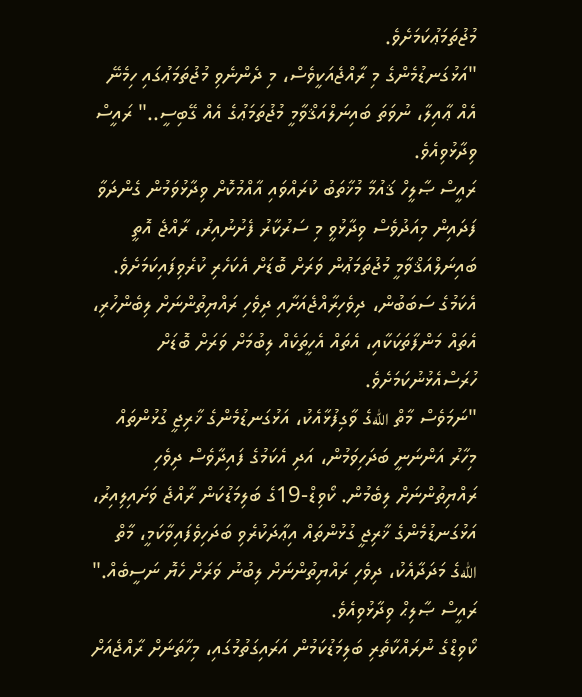މުޖުތަމަޢުކަމަށެވެ.
"އަޅުގަނޑުމެންގެ މި ރާއްޖެއަކީވެސް، މި ދެންނެވި މުޖުތަމަޢުގައި ހިމެނޭ އެއް ޢާއިލާ، ނުވަތަ ބައިނަލްއަޤްވާމީ މުޖުތަމަޢުގެ އެއް ގޭބިސީ.." ރައީސް ވިދާޅުވިއެވެ.
ރައީސް ޞާލީހް ޤައުމާ މުޚާތަބު ކުރައްވައި އާއްމުކޮށް ވިދާޅުވަމުން ގެންދަވާ ފަދައިން މިއަދުވެސް ވިދާޅުވީ މި ސަރުކާރު ފެށުނުއިރު، ރާއްޖެ އޮތީ ބައިނަލްއަޤްވާމީ މުޖުތަމަޢުން ވަރަށް ބޮޑަށް އެކަހެރި ކުރެވިފައިކަމަށެވެ. އެކަމުގެ ސަބަބުން، ދިވެހިރާއްޖެއަށާއި ދިވެހި ރައްޔިތުންނަށް ލިބެންހުރި، އެތައް މަންފާތަކަކާއި، އެތައް އެހީތަކެއް ލިބުމަށް ވަރަށް ބޮޑަށް ހުރަސްއެޅުނުކަމަށެވެ.
"ނަމަވެސް މާތް اللهގެ ވާގިފުޅާއެކު، އަޅުގަނޑުމެންގެ ޚާރިޖީ ގުޅުންތައް މިހާރު އަންނަނީ ބަދަހިވަމުން، އަދި އެކަމުގެ ފައިދާވެސް ދިވެހި ރައްޔިތުންނަށް ލިބެމުން. ކޯވިޑް-19ގެ ބަލިމަޑުކަން ރާއްޖެ ވަށައިލިއިރު، އަޅުގަނޑުމެންގެ ޚާރިޖީ ގުޅުންތައް އިޢާދަކުރެވި ބަދަހިވެފައިވާކަމީ، މާތް اللهގެ މަދަދާއެކު، ދިވެހި ރައްޔިތުންނަށް ލިބުނު ވަރަށް ހެޔޮ ނަސީބެއް." ރައީސް ޞާލިޙް ވިދާޅުވިއެވެ.
ކޯވިޑްގެ ނުރައްކާތެރި ބަލިމަޑުކަމުން އަރައިގަތުމުގައި، މިހާތަނަށް ރާއްޖެއަށް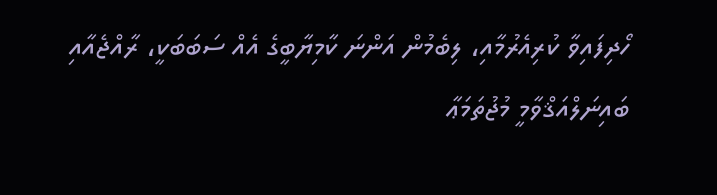ހޯދިފައިވާ ކުރިއެރުމާއި، ލިބެމުން އަންނަ ކާމިޔާބީގެ އެއް ސަބަބަކީ، ރާއްޖެއާއި ބައިނަލްއަޤްވާމީ މުޖުތަމަޢާ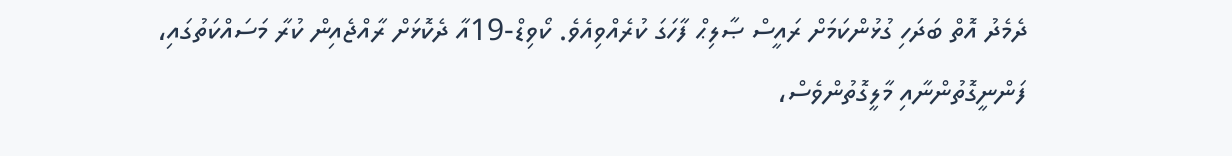ދެމެދު އޮތް ބަދަހި ގުޅުންކަމަށް ރައީސް ޞާލިޙް ފާހަގަ ކުރެއްވިއެވެ. ކޯވިޑް-19އާ ދެކޮޅަށް ރާއްޖެއިން ކުރާ މަސައްކަތުގައި، ފަންނީގޮތުންނާއި މާލީގޮތުންވެސް،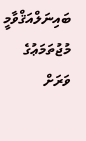ބައިނަލްއަޤްވާމީ މުޖުތަމަޢުގެ ވަރަށް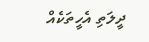ދީލަތި އެހީތަކެއް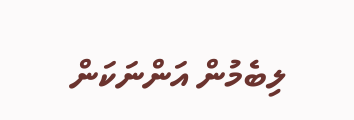ލިބެމުން އަންނަކަން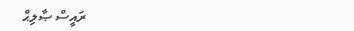ރައީސް ޞާލިޙް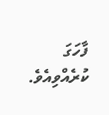ފާހަގަ ކުރެއްވިއެވެ.